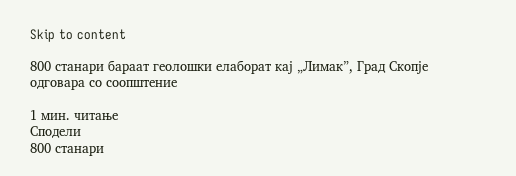Skip to content

800 станари бараат геолошки елаборат кај „Лимак”, Град Скопје одговара со соопштение

1 мин. читање
Сподели
800 станари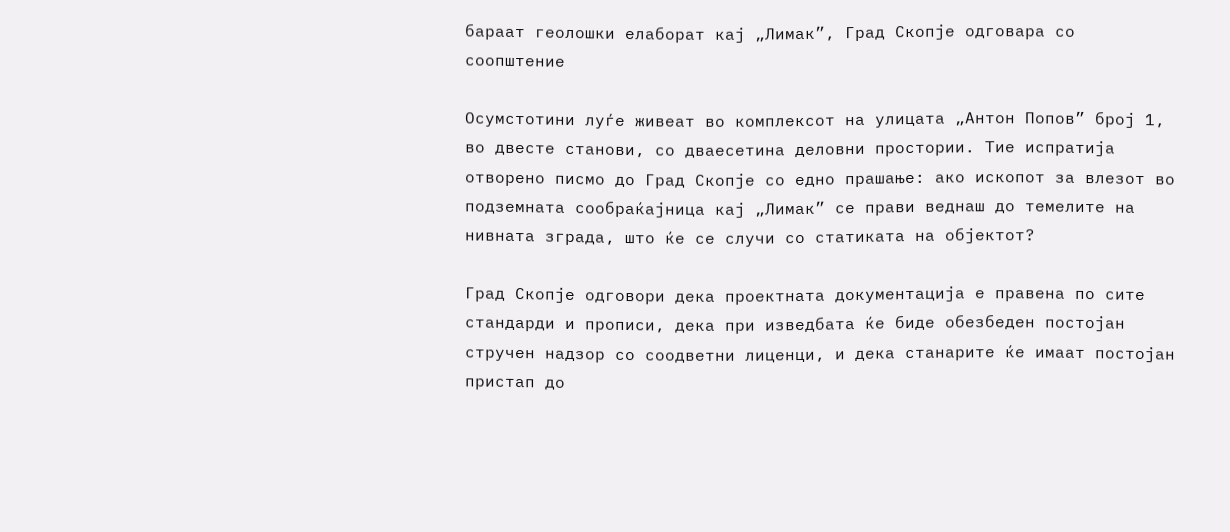бараат геолошки елаборат кај „Лимак”, Град Скопје одговара со соопштение

Осумстотини луѓе живеат во комплексот на улицата „Антон Попов” број 1, во двесте станови, со дваесетина деловни простории. Тие испратија отворено писмо до Град Скопје со едно прашање: ако ископот за влезот во подземната сообраќајница кај „Лимак” се прави веднаш до темелите на нивната зграда, што ќе се случи со статиката на објектот?

Град Скопје одговори дека проектната документација е правена по сите стандарди и прописи, дека при изведбата ќе биде обезбеден постојан стручен надзор со соодветни лиценци, и дека станарите ќе имаат постојан пристап до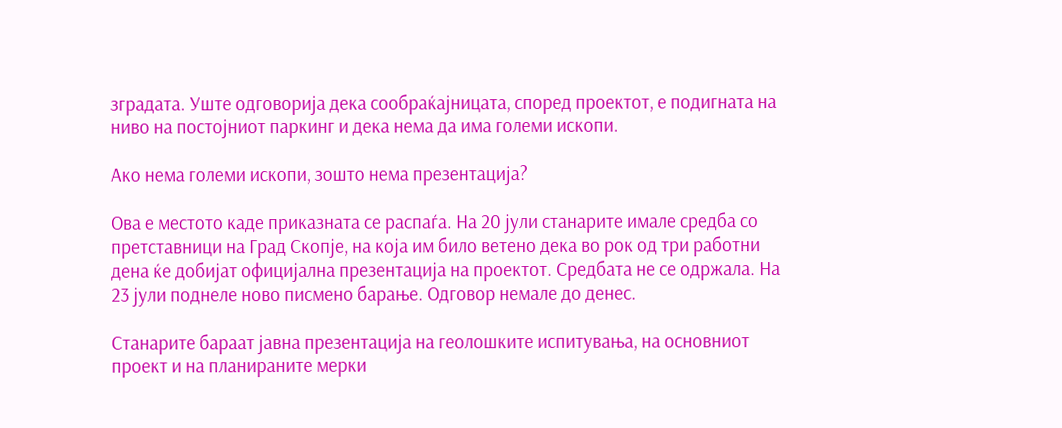зградата. Уште одговорија дека сообраќајницата, според проектот, е подигната на ниво на постојниот паркинг и дека нема да има големи ископи.

Ако нема големи ископи, зошто нема презентација?

Ова е местото каде приказната се распаѓа. На 20 јули станарите имале средба со претставници на Град Скопје, на која им било ветено дека во рок од три работни дена ќе добијат официјална презентација на проектот. Средбата не се одржала. На 23 јули поднеле ново писмено барање. Одговор немале до денес.

Станарите бараат јавна презентација на геолошките испитувања, на основниот проект и на планираните мерки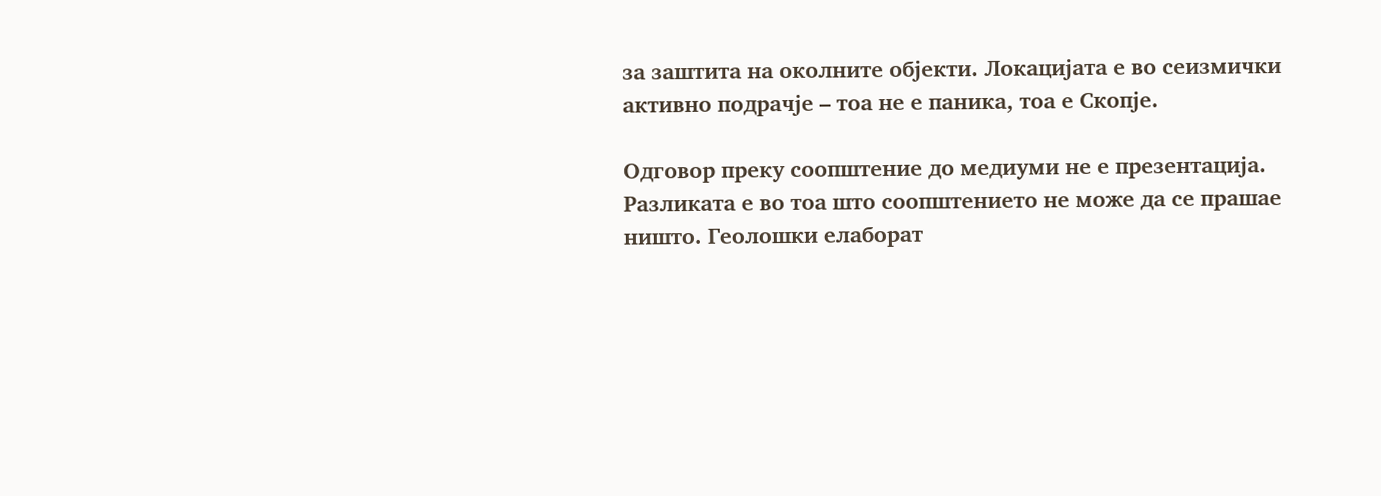за заштита на околните објекти. Локацијата е во сеизмички активно подрачје – тоа не е паника, тоа е Скопје.

Одговор преку соопштение до медиуми не е презентација. Разликата е во тоа што соопштението не може да се прашае ништо. Геолошки елаборат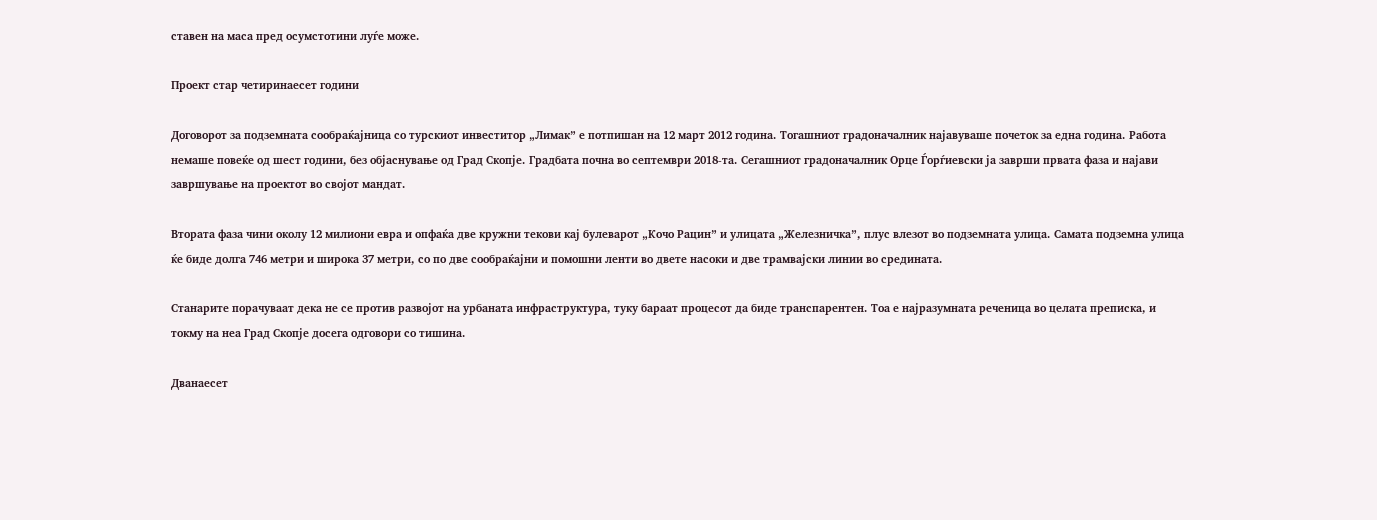ставен на маса пред осумстотини луѓе може.

Проект стар четиринаесет години

Договорот за подземната сообраќајница со турскиот инвеститор „Лимак” е потпишан на 12 март 2012 година. Тогашниот градоначалник најавуваше почеток за една година. Работа немаше повеќе од шест години, без објаснување од Град Скопје. Градбата почна во септември 2018-та. Сегашниот градоначалник Орце Ѓорѓиевски ја заврши првата фаза и најави завршување на проектот во својот мандат.

Втората фаза чини околу 12 милиони евра и опфаќа две кружни текови кај булеварот „Кочо Рацин” и улицата „Железничка”, плус влезот во подземната улица. Самата подземна улица ќе биде долга 746 метри и широка 37 метри, со по две сообраќајни и помошни ленти во двете насоки и две трамвајски линии во средината.

Станарите порачуваат дека не се против развојот на урбаната инфраструктура, туку бараат процесот да биде транспарентен. Тоа е најразумната реченица во целата преписка, и токму на неа Град Скопје досега одговори со тишина.

Дванаесет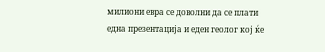милиони евра се доволни да се плати една презентација и еден геолог кој ќе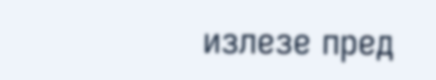излезе пред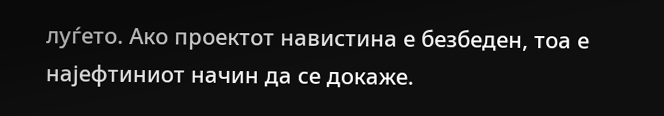луѓето. Ако проектот навистина е безбеден, тоа е најефтиниот начин да се докаже.